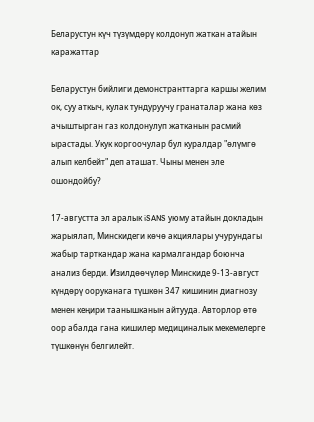Беларустун күч түзүмдөрү колдонуп жаткан атайын каражаттар

Беларустун бийлиги демонстранттарга каршы желим ок, суу аткыч, кулак тундуруучу гранаталар жана көз ачыштырган газ колдонулуп жатканын расмий ырастады. Укук коргоочулар бул куралдар "өлүмгө алып келбейт" деп аташат. Чыны менен эле ошондойбу?

17-августта эл аралык iSANS уюму атайын докладын жарыялап, Минскидеги көчө акциялары учурундагы жабыр тарткандар жана кармалгандар боюнча анализ берди. Изилдөөчүлөр Минскиде 9-13-август күндөрү ооруканага түшкөн 347 кишинин диагнозу менен кеңири таанышканын айтууда. Авторлор өтө оор абалда гана кишилер медициналык мекемелерге түшкөнүн белгилейт.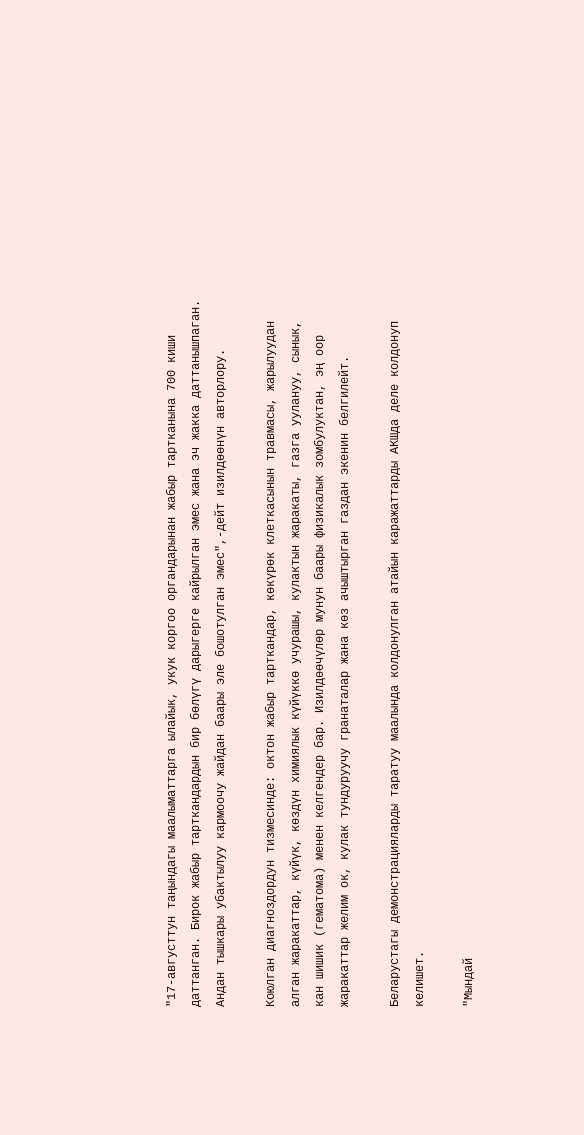"17-августтун таңындагы маалыматтарга ылайык, укук коргоо органдарынан жабыр тартканына 700 киши даттанган. Бирок жабыр тарткандардын бир бөлүгү дарыгерге кайрылган эмес жана эч жакка даттанышпаган. Андан тышкары убактылуу кармоочу жайдан баары эле бошотулган эмес",-дейт изилдөөнүн авторлору.

Коюлган диагноздордун тизмесинде: октон жабыр тарткандар, көкүрөк клеткасынын травмасы, жарылуудан алган жаракаттар, күйүк, көздүн химиялык күйүккө учурашы, кулактын жаракаты, газга уулануу, сынык, кан шишик (гематома) менен келгендер бар. Изилдөөчүлөр мунун баары физикалык зомбулуктан, эң оор жаракаттар желим ок, кулак тундуруучу гранаталар жана көз ачыштырган газдан экенин белгилейт.

Беларустагы демонстрацияларды таратуу маалында колдонулган атайын каражаттарды АКШда деле колдонуп келишет.

"Мындай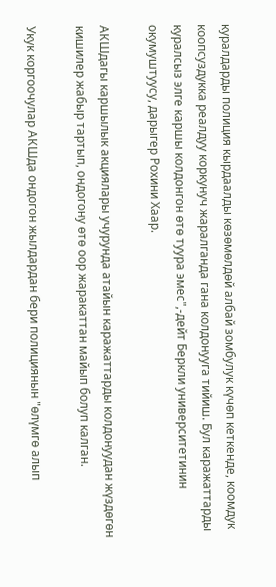куралдарды полиция кырдаалды көзөмөлдөй албай зомбулук күчөп кеткенде, коомдук коопсуздукка реалдуу коркунуч жаралганда гана колдонууга тийиш. Бул каражаттарды куралсыз элге каршы колдонгон өтө туура эмес",-дейт Беркли университетинин окумуштуусу, дарыгер Рохини Хаар.

АКШдагы каршылык акциялары учурунда атайын каражаттарды колдонуудан жүздөгөн кишилер жабыр тартып, ондогону өтө оор жаракаттан майып болуп калган.

Укук коргоочулар АКШда ондогон жылдардан бери полициянын "өлүмгө алып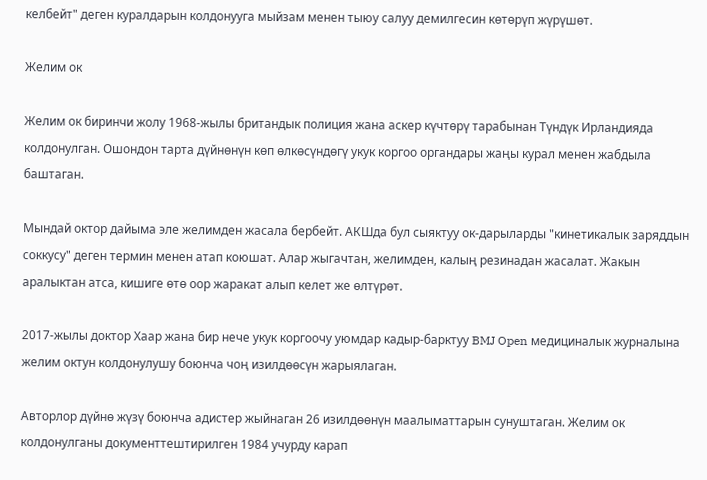келбейт" деген куралдарын колдонууга мыйзам менен тыюу салуу демилгесин көтөрүп жүрүшөт.

Желим ок

Желим ок биринчи жолу 1968-жылы британдык полиция жана аскер күчтөрү тарабынан Түндүк Ирландияда колдонулган. Ошондон тарта дүйнөнүн көп өлкөсүндөгү укук коргоо органдары жаңы курал менен жабдыла баштаган.

Мындай октор дайыма эле желимден жасала бербейт. АКШда бул сыяктуу ок-дарыларды "кинетикалык заряддын соккусу" деген термин менен атап коюшат. Алар жыгачтан, желимден, калың резинадан жасалат. Жакын аралыктан атса, кишиге өтө оор жаракат алып келет же өлтүрөт.

2017-жылы доктор Хаар жана бир нече укук коргоочу уюмдар кадыр-барктуу BMJ Open медициналык журналына желим октун колдонулушу боюнча чоң изилдөөсүн жарыялаган.

Авторлор дүйнө жүзү боюнча адистер жыйнаган 26 изилдөөнүн маалыматтарын сунуштаган. Желим ок колдонулганы документтештирилген 1984 учурду карап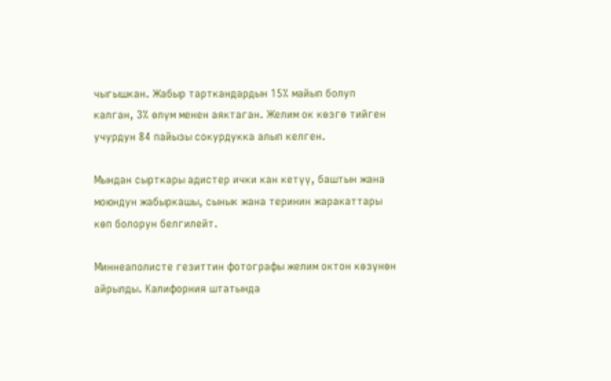чыгышкан. Жабыр тарткандардын 15% майып болуп калган, 3% өлүм менен аяктаган. Желим ок көзгө тийген учурдун 84 пайызы сокурдукка алып келген.

Мындан сырткары адистер ички кан кетүү, баштын жана моюндун жабыркашы, сынык жана теринин жаракаттары көп болорун белгилейт.

Миннеаполисте гезиттин фотографы желим октон көзүнөн айрылды. Калифорния штатында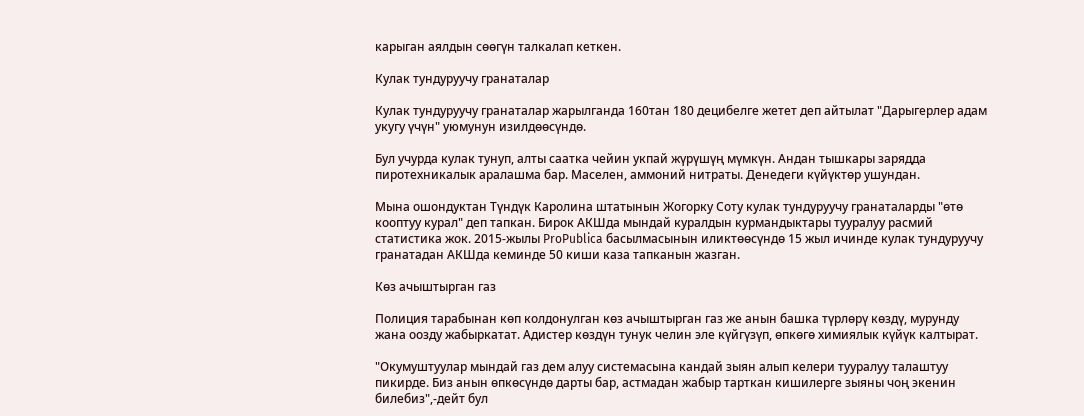карыган аялдын сөөгүн талкалап кеткен.

Кулак тундуруучу гранаталар

Кулак тундуруучу гранаталар жарылганда 160тан 180 децибелге жетет деп айтылат "Дарыгерлер адам укугу үчүн" уюмунун изилдөөсүндө.

Бул учурда кулак тунуп, алты саатка чейин укпай жүрүшүң мүмкүн. Андан тышкары зарядда пиротехникалык аралашма бар. Маселен, аммоний нитраты. Денедеги күйүктөр ушундан.

Мына ошондуктан Түндүк Каролина штатынын Жогорку Соту кулак тундуруучу гранаталарды "өтө кооптуу курал" деп тапкан. Бирок АКШда мындай куралдын курмандыктары тууралуу расмий статистика жок. 2015-жылы ProPublica басылмасынын иликтөөсүндө 15 жыл ичинде кулак тундуруучу гранатадан АКШда кеминде 50 киши каза тапканын жазган.

Көз ачыштырган газ

Полиция тарабынан көп колдонулган көз ачыштырган газ же анын башка түрлөрү көздү, мурунду жана оозду жабыркатат. Адистер көздүн тунук челин эле күйгүзүп, өпкөгө химиялык күйүк калтырат.

"Окумуштуулар мындай газ дем алуу системасына кандай зыян алып келери тууралуу талаштуу пикирде. Биз анын өпкөсүндө дарты бар, астмадан жабыр тарткан кишилерге зыяны чоң экенин билебиз",-дейт бул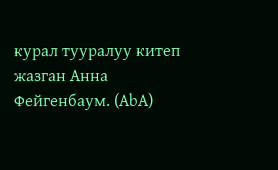курал тууралуу китеп жазган Анна Фейгенбаум. (АbA)